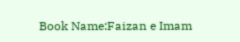Book Name:Faizan e Imam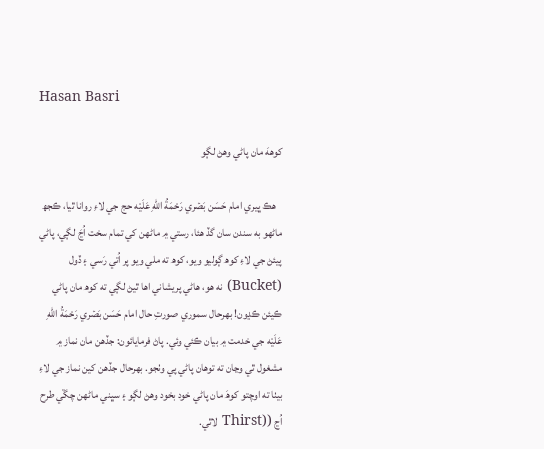Hasan Basri

کوھهَ مان پاڻي وهڻ لڳو

   هڪ ڀيري امام حَسَن بَصۡري رَحْمَةُ اللهِ عَلَيْه حج جي لاءِ روانا ٿيا، ڪجھ ماڻهو به سندن سان گڏ هئا، رستي ۾ ماڻهن کي تمام سخت اُڃَ لڳي، پاڻي پيئڻ جي لاءِ کوھ ڳوليو ويو، کوھ ته ملي ويو پر اُتي رَسي ۽ ڏول (Bucket) نه هو، هاڻي پريشاني اها ٿيڻ لڳي ته کوھ مان پاڻي ڪيئن ڪڍون! بهرحال سموري صورتِ حال امام حَسَن بَصۡري رَحْمَةُ اللهِ عَلَيْه جي خدمت ۾ بيان ڪئي وئي. پاڻ فرمايائون: جڏهن مان نماز ۾ مشغول ٿي وڃان ته توهان پاڻي پي وٺجو. بهرحال جڏهن کين نماز جي لاءِ بيٺا ته اوچتو کوھَ مان پاڻي خود بخود وهڻ لڳو ۽ سڀني ماڻهن چڱي طرح اُڃ ((Thirst لاٿي.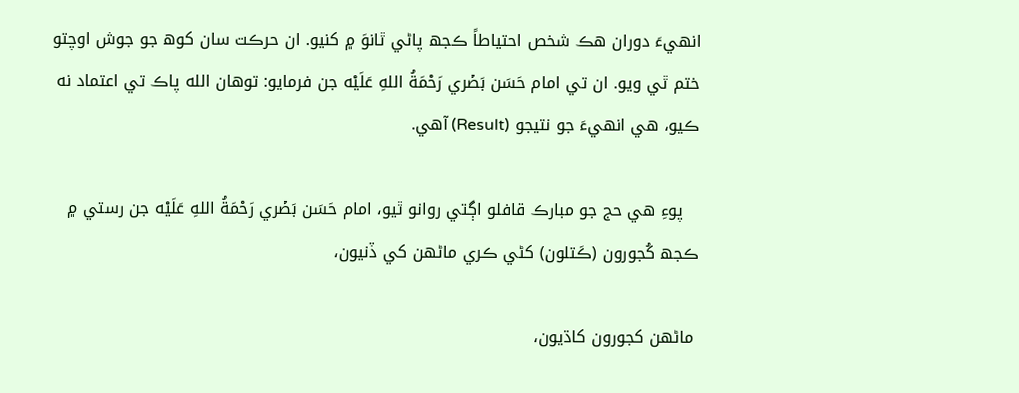انهيءَ دوران هڪ شخص احتياطاً ڪجھ پاڻي ٿانوَ ۾ کنيو. ان حرڪت سان کوھ جو جوش اوچتو ختم ٿي ويو. ان تي امام حَسَن بَصۡري رَحْمَةُ اللهِ عَلَيْه جن فرمايو: توهان الله پاڪ تي اعتماد نه ڪيو، هي انهيءَ جو نتيجو (Result) آهي.

   پوءِ هي حج جو مبارڪ قافلو اڳتي روانو ٿيو، امام حَسَن بَصۡري رَحْمَةُ اللهِ عَلَيْه جن رستي ۾ ڪجھ کُجورون (ڪَتلون) کڻي ڪري ماڻهن کي ڏنيون،

 ماڻهن کجورون کاڌيون،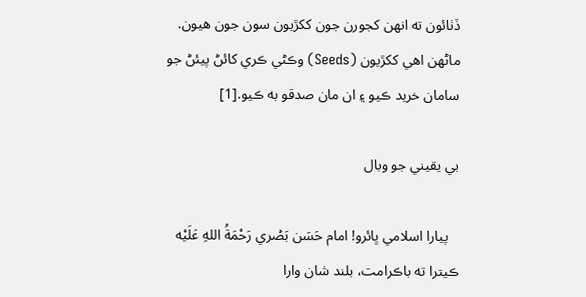ڏٺائون ته انهن کجورن جون ککڙيون سون جون هيون. ماڻهن اهي ککڙيون (Seeds) وڪڻي ڪري کائڻ پيئڻ جو سامان خريد ڪيو ۽ ان مان صدقو به ڪيو.[1]

بي يقيني جو وبال

   پيارا اسلامي ڀائرو! امام حَسَن بَصۡري رَحْمَةُ اللهِ عَلَيْه ڪيترا ته باڪرامت، بلند شان وارا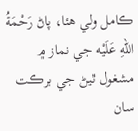ڪامل ولي هئا، پاڻ رَحْمَةُ اللهِ عَلَيْه جي نماز ۾ مشغول ٿيڻ جي برڪت سان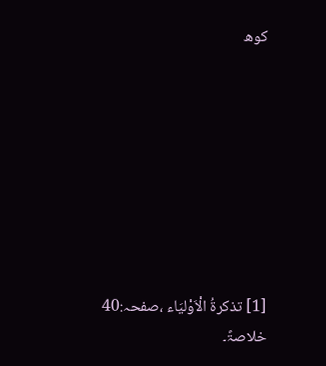کوھ








[1] تذکرۃُ الْاَوْلیَاء ،صفحہ:40  خلاصۃً۔